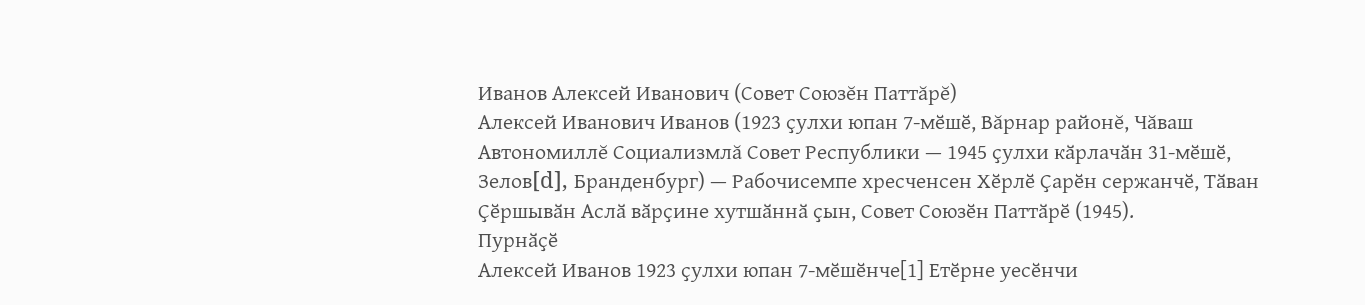Иванов Алексей Иванович (Совет Союзĕн Паттăрĕ)
Алексей Иванович Иванов (1923 ҫулхи юпан 7-мӗшӗ, Вăрнар районĕ, Чăваш Автономиллĕ Социализмлă Совет Республики — 1945 ҫулхи кӑрлачӑн 31-мӗшӗ, Зелов[d], Бранденбург) — Рабочисемпе хресченсен Хӗрлӗ Ҫарӗн сержанчӗ, Тӑван Ҫӗршывӑн Аслӑ вӑрҫине хутшӑннӑ ҫын, Совет Союзӗн Паттӑрӗ (1945).
Пурнӑҫӗ
Алексей Иванов 1923 ҫулхи юпан 7-мӗшӗнче[1] Етӗрне уесӗнчи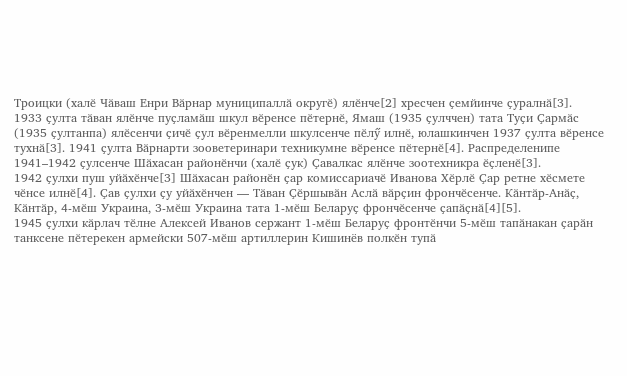Троицки (халӗ Чӑваш Енри Вӑрнар муниципаллӑ округӗ) ялӗнче[2] хресчен ҫемйинче ҫуралнӑ[3].
1933 ҫулта тӑван ялӗнче пуҫламӑш шкул вӗренсе пӗтернӗ, Ямаш (1935 ҫулччен) тата Туҫи Ҫармӑс (1935 ҫултанпа) ялӗсенчи ҫичӗ ҫул вӗренмелли шкулсенче пӗлӳ илнӗ, юлашкинчен 1937 ҫулта вӗренсе тухнӑ[3]. 1941 ҫулта Вӑрнарти зооветеринари техникумне вӗренсе пӗтернӗ[4]. Распределенипе 1941–1942 ҫулсенче Шӑхасан районӗнчи (халӗ ҫук) Ҫавалкас ялӗнче зоотехникра ӗҫленӗ[3].
1942 ҫулхи пуш уйӑхӗнче[3] Шӑхасан районӗн ҫар комиссариачӗ Иванова Хӗрлӗ Ҫар ретне хӗсмете чӗнсе илнӗ[4]. Ҫав ҫулхи ҫу уйӑхӗнчен — Тӑван Ҫӗршывӑн Аслӑ вӑрҫин фрончӗсенче. Кӑнтӑр-Анӑҫ, Кӑнтӑр, 4-мӗш Украина, 3-мӗш Украина тата 1-мӗш Беларуҫ фрончӗсенче ҫапӑҫнӑ[4][5].
1945 ҫулхи кӑрлач тӗлне Алексей Иванов сержант 1-мӗш Беларуҫ фронтӗнчи 5-мӗш тапӑнакан ҫарӑн танксене пӗтерекен армейски 507-мӗш артиллерин Кишинёв полкӗн тупӑ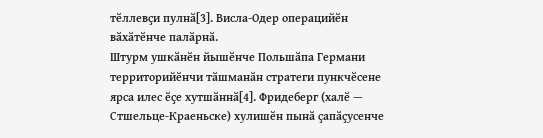тӗллевҫи пулнӑ[3]. Висла-Одер операцийӗн вӑхӑтӗнче палӑрнӑ.
Штурм ушкӑнӗн йышӗнче Польшӑпа Германи территорийӗнчи тӑшманӑн стратеги пункчӗсене ярса илес ӗҫе хутшӑннӑ[4]. Фридеберг (халӗ — Стшельце-Краеньске) хулишӗн пынӑ ҫапӑҫусенче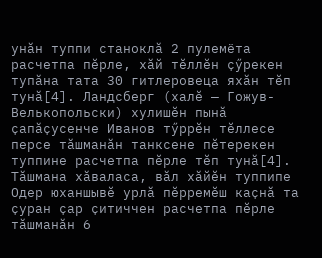унӑн туппи станоклӑ 2 пулемёта расчетпа пӗрле, хӑй тӗллӗн ҫӳрекен тупӑна тата 30 гитлеровеца яхӑн тӗп тунӑ[4]. Ландсберг (халӗ — Гожув-Велькопольски) хулишӗн пынӑ ҫапӑҫусенче Иванов тӳррӗн тӗллесе персе тӑшманӑн танксене пӗтерекен туппине расчетпа пӗрле тӗп тунӑ[4]. Тӑшмана хӑваласа, вӑл хӑйӗн туппипе Одер юханшывӗ урлӑ пӗрремӗш каҫнӑ та ҫуран ҫар ҫитиччен расчетпа пӗрле тӑшманӑн 6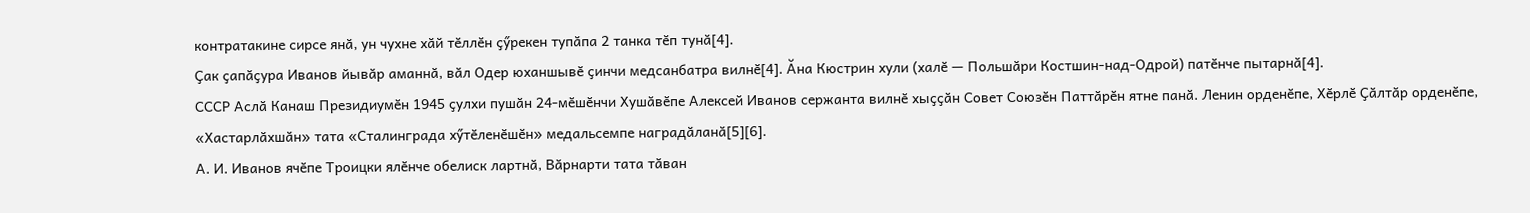контратакине сирсе янӑ, ун чухне хӑй тӗллӗн ҫӳрекен тупӑпа 2 танка тӗп тунӑ[4].
Ҫак ҫапӑҫура Иванов йывӑр аманнӑ, вӑл Одер юханшывӗ ҫинчи медсанбатра вилнӗ[4]. Ӑна Кюстрин хули (халӗ — Польшӑри Костшин-над-Одрой) патӗнче пытарнӑ[4].
СССР Аслӑ Канаш Президиумӗн 1945 ҫулхи пушӑн 24-мӗшӗнчи Хушӑвӗпе Алексей Иванов сержанта вилнӗ хыҫҫӑн Совет Союзӗн Паттӑрӗн ятне панӑ. Ленин орденӗпе, Хӗрлӗ Ҫӑлтӑр орденӗпе, «Хастарлӑхшӑн» тата «Сталинграда хӳтӗленӗшӗн» медальсемпе наградӑланӑ[5][6].
А. И. Иванов ячӗпе Троицки ялӗнче обелиск лартнӑ, Вӑрнарти тата тӑван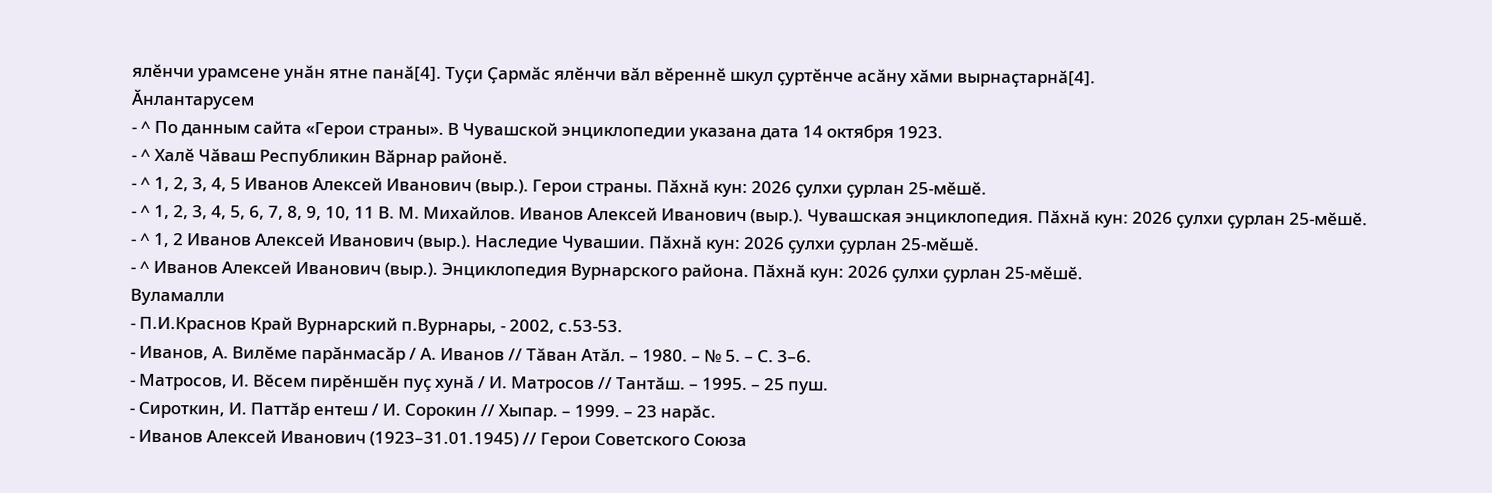ялӗнчи урамсене унӑн ятне панӑ[4]. Туҫи Ҫармӑс ялӗнчи вӑл вӗреннӗ шкул ҫуртӗнче асӑну хӑми вырнаҫтарнӑ[4].
Ӑнлантарусем
- ^ По данным сайта «Герои страны». В Чувашской энциклопедии указана дата 14 октября 1923.
- ^ Халӗ Чӑваш Республикин Вӑрнар районӗ.
- ^ 1, 2, 3, 4, 5 Иванов Алексей Иванович (выр.). Герои страны. Пӑхнӑ кун: 2026 ҫулхи ҫурлан 25-мӗшӗ.
- ^ 1, 2, 3, 4, 5, 6, 7, 8, 9, 10, 11 В. М. Михайлов. Иванов Алексей Иванович (выр.). Чувашская энциклопедия. Пӑхнӑ кун: 2026 ҫулхи ҫурлан 25-мӗшӗ.
- ^ 1, 2 Иванов Алексей Иванович (выр.). Наследие Чувашии. Пӑхнӑ кун: 2026 ҫулхи ҫурлан 25-мӗшӗ.
- ^ Иванов Алексей Иванович (выр.). Энциклопедия Вурнарского района. Пӑхнӑ кун: 2026 ҫулхи ҫурлан 25-мӗшӗ.
Вуламалли
- П.И.Краснов Край Вурнарский п.Вурнары, - 2002, с.53-53.
- Иванов, А. Вилĕме парăнмасăр / А. Иванов // Тăван Атăл. – 1980. – № 5. – С. 3–6.
- Матросов, И. Вĕсем пирĕншĕн пуç хунă / И. Матросов // Тантăш. – 1995. – 25 пуш.
- Сироткин, И. Паттăр ентеш / И. Сорокин // Хыпар. – 1999. – 23 нарăс.
- Иванов Алексей Иванович (1923–31.01.1945) // Герои Советского Союза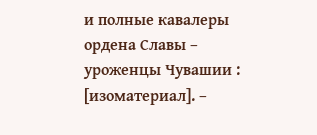и полные кавалеры ордена Славы – уроженцы Чувашии : [изоматериал]. –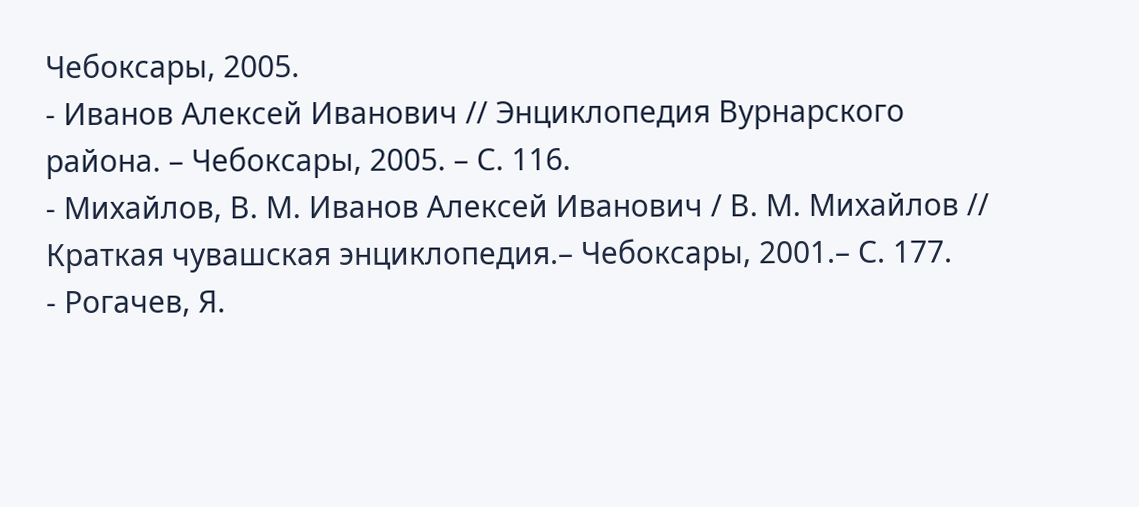Чебоксары, 2005.
- Иванов Алексей Иванович // Энциклопедия Вурнарского района. – Чебоксары, 2005. – С. 116.
- Михайлов, В. М. Иванов Алексей Иванович / В. М. Михайлов // Краткая чувашская энциклопедия.– Чебоксары, 2001.– С. 177.
- Рогачев, Я.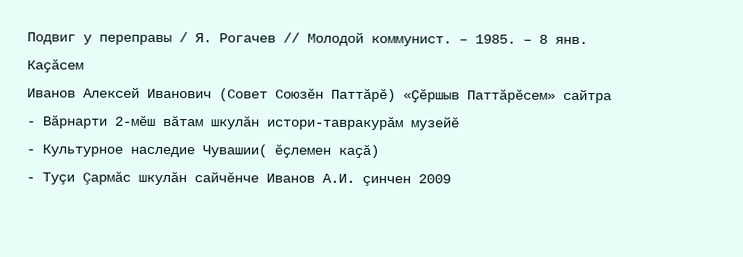Подвиг у переправы / Я. Рогачев // Молодой коммунист. – 1985. – 8 янв.
Каҫӑсем
Иванов Алексей Иванович (Совет Союзĕн Паттăрĕ) «Ҫӗршыв Паттӑрӗсем» сайтра
- Вăрнарти 2-мĕш вăтам шкулăн истори-тавракурăм музейĕ
- Культурное наследие Чувашии( ӗҫлемен каҫӑ)
- Туçи Çармăс шкулăн сайчĕнче Иванов А.И. çинчен 2009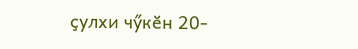ҫулхи чӳкӗн 20-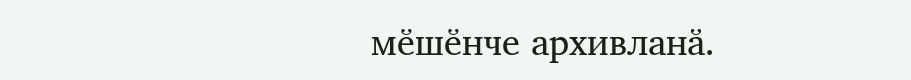мӗшӗнче архивланӑ.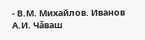- В.М. Михайлов. Иванов А.И. Чăваш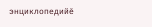энциклопедийĕ